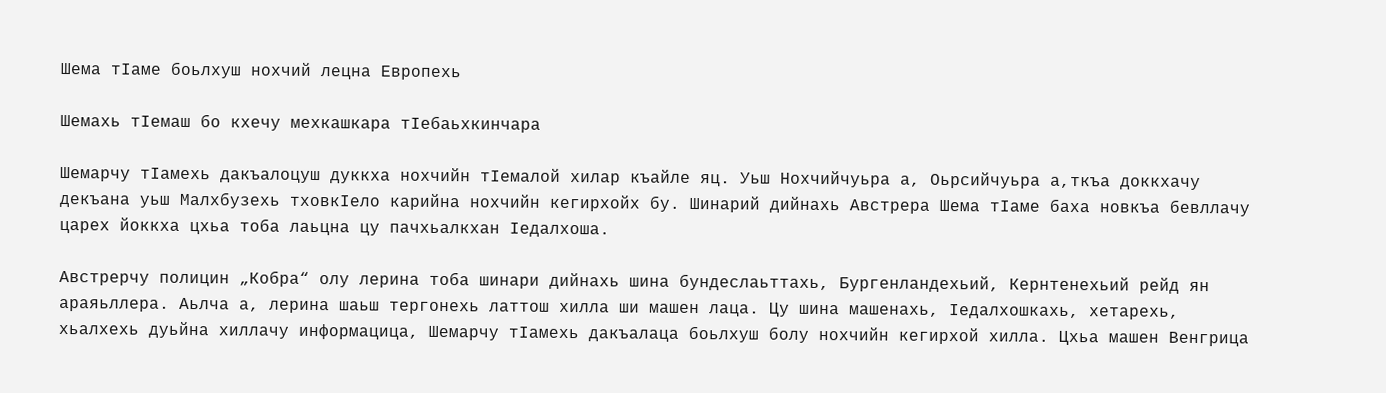Шема тIаме боьлхуш нохчий лецна Европехь

Шемахь тIемаш бо кхечу мехкашкара тIебаьхкинчара

Шемарчу тIамехь дакъалоцуш дуккха нохчийн тIемалой хилар къайле яц. Уьш Нохчийчуьра а, Оьрсийчуьра а,ткъа доккхачу декъана уьш Малхбузехь тховкIело карийна нохчийн кегирхойх бу. Шинарий дийнахь Австрера Шема тIаме баха новкъа бевллачу царех йоккха цхьа тоба лаьцна цу пачхьалкхан Iедалхоша.

Австрерчу полицин „Кобра“ олу лерина тоба шинари дийнахь шина бундеслаьттахь, Бургенландехьий, Кернтенехьий рейд ян араяьллера. Аьлча а, лерина шаьш тергонехь латтош хилла ши машен лаца. Цу шина машенахь, Iедалхошкахь, хетарехь, хьалхехь дуьйна хиллачу информацица, Шемарчу тIамехь дакъалаца боьлхуш болу нохчийн кегирхой хилла. Цхьа машен Венгрица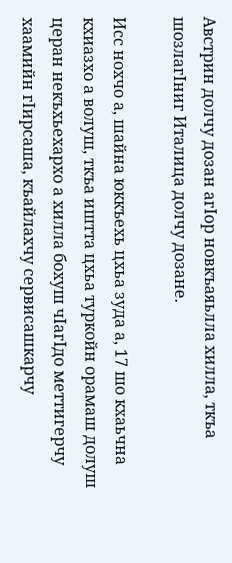Австрин долчу дозан агIор новкъаяьлла хилла, ткъа шозлагIниг Италица долчу дозане.

Исс нохчо а, шайна юккъехь цхьа зуда а, 17 шо кхаьчна кхиазхо а волуш, ткъа иштта цхьа туркойн орамаш долуш церан некъхьехархо а хилла бохуш чIагIдо меттигерчу хаамийн гIирсаша, къайлахчу сервисашкарчу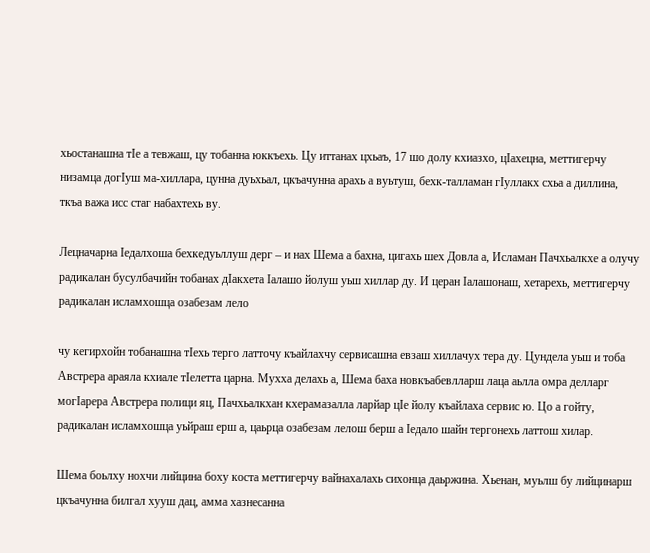хьостанашна тIе а тевжаш, цу тобанна юккъехь. Цу иттанах цхьаъ, 17 шо долу кхиазхо, цIахецна, меттигерчу низамца догIуш ма-хиллара, цунна дуьхьал, цкъачунна арахь а вуьтуш, бехк-талламан гIуллакх схьа а диллина, ткъа важа исс стаг набахтехь ву.

Лецначарна Iедалхоша бехкедуьллуш дерг – и нах Шема а бахна, цигахь шех Довла а, Исламан Пачхьалкхе а олучу радикалан бусулбачийн тобанах дIакхета Iалашо йолуш уьш хиллар ду. И церан Iалашонаш, хетарехь, меттигерчу радикалан исламхошца озабезам лело

чу кегирхойн тобанашна тIехь терго латточу къайлахчу сервисашна евзаш хиллачух тера ду. Цундела уьш и тоба Австрера араяла кхиале тIелетта царна. Мухха делахь а, Шема баха новкъабевлларш лаца аьлла омра делларг могIарера Австрера полици яц, Пачхьалкхан кхерамазалла ларйар цIе йолу къайлаха сервис ю. Цо а гойту, радикалан исламхошца уьйраш ерш а, цаьрца озабезам лелош берш а Iедало шайн тергонехь латтош хилар.

Шема боьлху нохчи лийцина боху коста меттигерчу вайнахалахь сихонца даьржина. Хьенан, муьлш бу лийцинарш цкъачунна билгал хууш дац, амма хазнесанна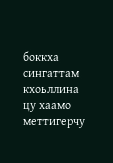боккха сингаттам кхоьллина цу хаамо меттигерчу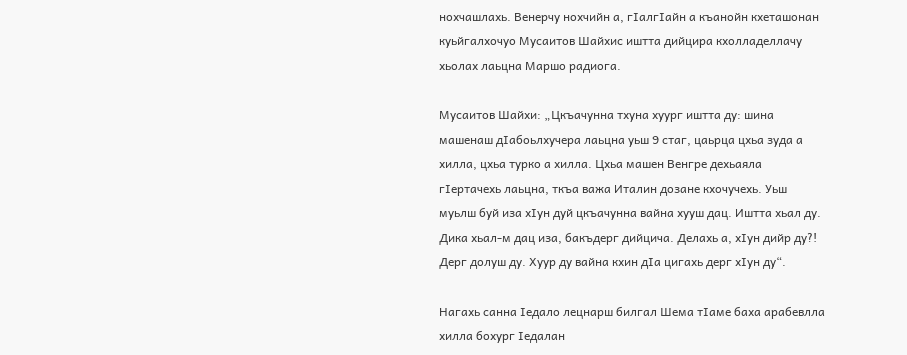нохчашлахь. Венерчу нохчийн а, гIалгIайн а къанойн кхеташонан куьйгалхочуо Мусаитов Шайхис иштта дийцира кхолладеллачу хьолах лаьцна Маршо радиога.

Мусаитов Шайхи: „Цкъачунна тхуна хуург иштта ду: шина машенаш дIабоьлхучера лаьцна уьш 9 стаг, цаьрца цхьа зуда а хилла, цхьа турко а хилла. Цхьа машен Венгре дехьаяла гIертачехь лаьцна, ткъа важа Италин дозане кхочучехь. Уьш муьлш буй иза хIун дуй цкъачунна вайна хууш дац. Иштта хьал ду. Дика хьал-м дац иза, бакъдерг дийцича. Делахь а, хIун дийр ду?! Дерг долуш ду. Хуур ду вайна кхин дIа цигахь дерг хIун ду“.

Нагахь санна Iедало лецнарш билгал Шема тIаме баха арабевлла хилла бохург Iедалан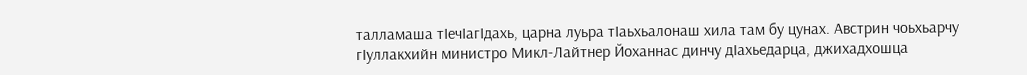талламаша тIечIагIдахь, царна луьра тIаьхьалонаш хила там бу цунах. Австрин чоьхьарчу гIуллакхийн министро Микл-Лайтнер Йоханнас динчу дIахьедарца, джихадхошца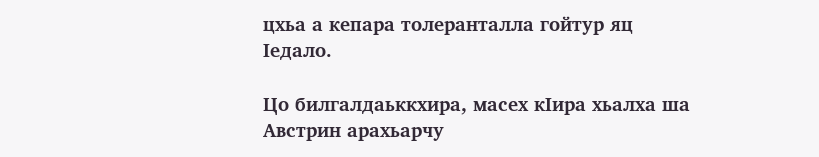цхьа а кепара толеранталла гойтур яц Iедало.

Цо билгалдаьккхира, масех кIира хьалха ша Австрин арахьарчу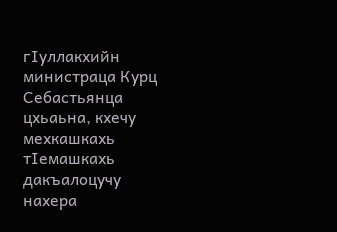гIуллакхийн министраца Курц Себастьянца цхьаьна, кхечу мехкашкахь тIемашкахь дакъалоцучу нахера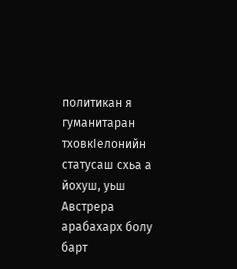политикан я гуманитаран тховкIелонийн статусаш схьа а йохуш, уьш Австрера арабахарх болу барт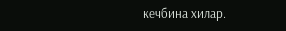кечбина хилар.